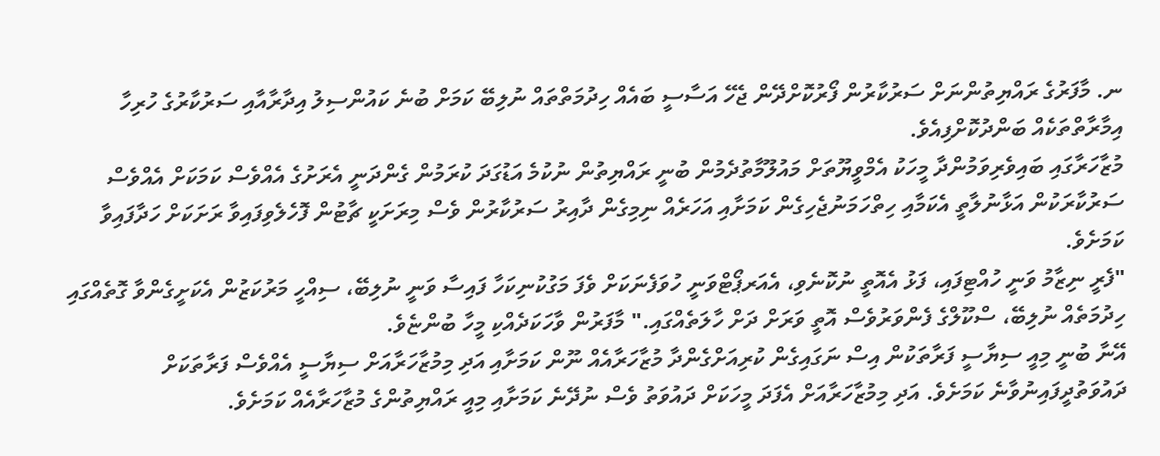ނ. މާފަރުގެ ރައްޔިތުންނަށް ސަރުކާރުން ފޯރުކޮށްދޭން ޖެހޭ އަސާސީ ބައެއް ހިދުމަތްތައް ނުލިބޭ ކަމަށް ބުނެ ކައުންސިލު އިދާރާއާއި ސަރުކާރުގެ ހުރިހާ އިމާރާތްތަކެއް ބަންދުކޮށްފިއެވެ.
މުޒާހަރާގައި ބައިވެރިވަމުންދާ މީހަކު އެމްވީޔޫތަށް މައުލޫމާތުދެމުން ބުނީ ރައްޔިތުން ނުކުމެ އަޑުގަދަ ކުރަމުން ގެންދަނީ އެރަށުގެ އެއްވެސް ކަމަކަށް އެއްވެސް ސަރުކާރަކުން އަޅާނުލާތީ އެކަމާއި ހިތްހަމަނުޖެހިގެން ކަމަށާއި އަހަރެއް ނިމިގެން ދާއިރު ސަރުކާރުން ވެސް މިރަށަކީ ޗާޓުން ފޮހެލެވިފައިވާ ރަށަކަށް ހަދާފައިވާ ކަމަށެވެ.
"ފެރީ ނިޒާމު ވަނީ ހުއްޓިފައި، ފަޅު އެއޮތީ ނުކޮނެވި، އެއަރޕޯޓްވަނީ ހުވަފެނަކަށް ވެފަ މަގުކުނިކަހާ ފައިސާ ވަނީ ނުލިބޭ، ސިއްހީ މަރުކަޒުން އެކަށީގެންވާ ގޮތެއްގައި ހިދުމަތެއް ނުލިބޭ، ސްކޫލްގެ ފެންވަރުވެސް އޮތީ ވަރަށް ދަށް ހާލަތެއްގައި." މާފަރުން ވާހަކަދެއްކި މީހާ ބުންޏެވެ.
އޭނާ ބުނީ މިއީ ސިޔާސީ ފަރާތަކުން އިސް ނަގައިގެން ކުރިއަށްގެންދާ މުޒާހަރާއެއް ނޫން ކަމަށާއި އަދި މިމުޒާހަރާއަށް ސިޔާސީ އެއްވެސް ފަރާތަކަށް ދައުވަތުދީފައިނުވާނެ ކަމަށެވެ. އަދި މިމުޒާހަރާއަށް އެފަދަ މީހަކަށް ދައުވަތު ވެސް ނުދޭނެ ކަމަށާއި މިއީ ރައްޔިތުންގެ މުޒާހަރާއެއް ކަމަށެވެ.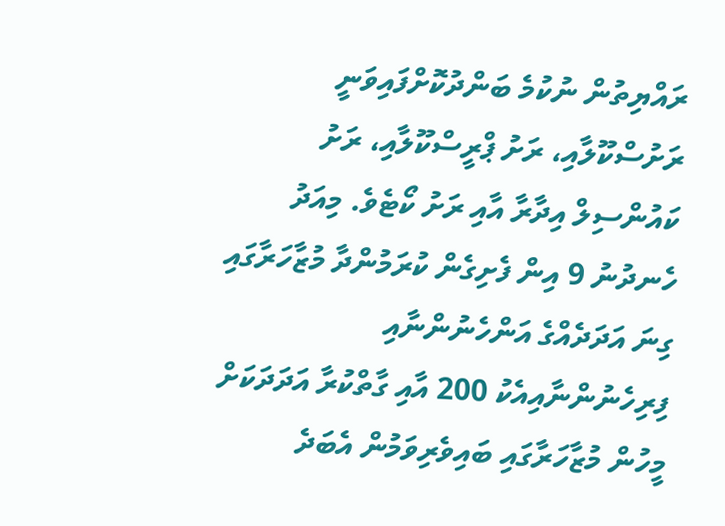ރައްޔިތުން ނުކުމެ ބަންދުކޮށްފައިވަނީ ރަށުސްކޫލާއި، ރަށު ޕްރީސްކޫލާއި، ރަށު ކައުންސިލް އިދާރާ އާއި ރަށު ކޯޓެވެ. މިއަދު ހެނދުނު 9 އިން ފެށިގެން ކުރަމުންދާ މުޒާހަރާގައި ގިނަ އަދަދެއްގެ އަންހެނުންނާއި ފިރިހެނުންނާއިއެކު 200 އާއި ގާތްކުރާ އަދަދަކަށް މީހުން މުޒާހަރާގައި ބައިވެރިވަމުން އެބަދެ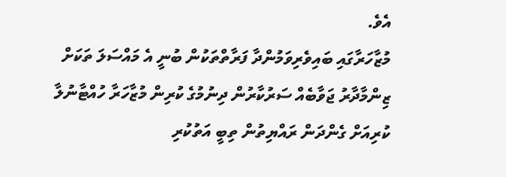އެވެ.
މުޒާހަރާގައި ބައިވެރިވަމުންދާ ފަރާތްތަކުން ބުނީ އެ މައްސަލަ ތަކަށް ޒިންމާދާރު ޖަވާބެއް ސަރުކާރުން ދިނުމުގެ ކުރިން މުޒާހަރާ ހުއްޓާނުލާ ކުރިއަށް ގެންދަން ރައްޔިތުން ތިބީ އަތުކުރި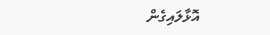އޮޅާލައިގެން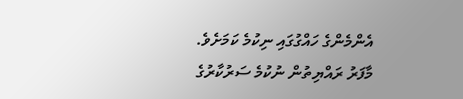އެންމެންގެ ހައްގުގައި ނިކުމެ ކަމަށެވެ.
މާފަރު ރައްޔިތުން ނުކުމެ ސަރުކާރުގެ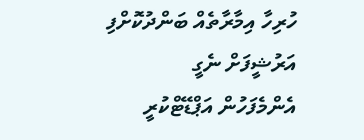ހުރިހާ އިމާރާތެއް ބަންދުކޮށްފި
އަރުޝީފަށް ނެގީ
އެންމެފަހުން އަޕްޑޭޓްކުރީ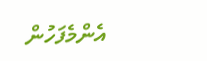އެންމެފަހުން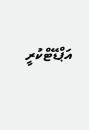އަޕްޑޭޓްކުރީ